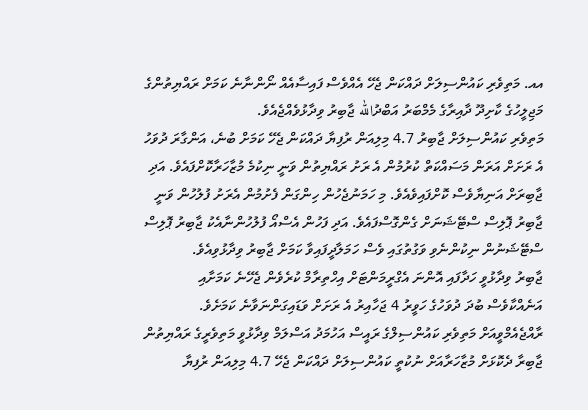އއ. މަތިވެރި ކައުންސިލަށް ދައްކަން ޖެހޭ އެއްވެސް ފައިސާއެއް ނޯންނާނެ ކަމަށް ރައްޔިތުންގެ މަޖިލީހުގެ ކާށިދޫ ދާއިރާގެ މެމްބަރު އަބްދުالله ޖާބިރު ވިދާޅުވެއްޖެއެވެ.
މަތިވެރި ކައުންސިލަށް ޖާބިރު 4.7 މިލިއަން ރުފިޔާ ދައްކަން ޖެހޭ ކަމަށް ބުނެ، އަންގާރަ ދުވަހު އެ ރަށަށް އަރަން މަސައްކަތް ކުރުމުން އެ ރަށު ރައްޔިތުން ވަނީ ނިކުމެ މުޒާހަރާކޮށްފައެވެ. އަދި ޖާބިރަށް އަނިޔާވެސް ކޮށްފައިވެއެވެ. މި ހަމަނުޖެހުން ހިންގަން ފެށުމުން އެރަށު ފުލުހުން ވަނީ ޖާބިރު ޕޮލިސް ސްޓޭޝަނަށް ގެންގޮސްފައެވެ. އަދި ފަހުން އެސްއޯ ފުލުހުންނާއެކު ޖާބިރު ޕޮލިސް ސްޓޭޝަނުން ނިކުންނެވި ވަގުތުގައި ވެސް ހަމަލާދީފައިވާ ކަމަށް ޖާބިރު ވިދާޅުވިއެވެ.
ޖާބިރު ވިދާޅުވީ ހަދާފައި އޮންނަ އެގްރީމަންޓަށް އިހްތިރާމް ކުރެވެން ޖެހޭނެ ކަމަށާއި އަނެއްކާވެސް ބުދަ ދުވަހުގެ ހަވީރު 4 ޖަހާއިރު އެ ރަށަށް ވަޑައިގަންނަވާނެ ކަމަށެވެ.
ރާއްޖެއެމްވީއަށް މަތިވެރި ކައުންސިލްގެ ރައީސް އަހުމަދު އަސްލަމް ވިދާޅުވީ މަތިވެރީގެ ރައްޔިތުން ޖާބިރާ ދެކޮޅަށް މުޒާހަރާއަށް ނުކުތީ ކައުންސިލަށް ދައްކަން ޖެހޭ 4.7 މިލިއަން ރުފިޔާ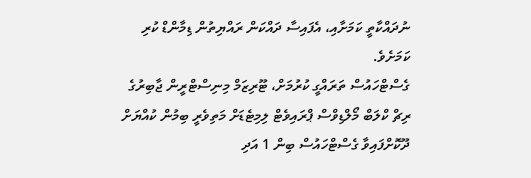ނުދައްކާތީ ކަމަށާއި، އެފައިސާ ދައްކަން ރައްޔިތުން ޑިމާންޑް ކުރި ކަމަށެވެ.
ގެސްޓްހައުސް ތަރައްގީ ކުރުމަށް، ޓޫރިޒަމް މިނިސްޓްރީން ޖާބިރުގެ ރިޗް ކްލަބް މޯލްޑިވްސް ޕްރައިވެޓް ލިމިޓެޑަށް މަތިވެރީ ބިމުން ކުއްޔަށް ދޫކޮށްފައިވާ ގެސްޓްހައުސް ބިން 1 އަދި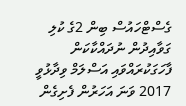ގެސްޓްހައުސް ބިން 2ގެ ކުލި ގަވާއިދުން ނުދައްކާކަން ފާހަގަކުރައްވައި އަސްލަމް ވިދާޅުވީ 2017 ވަނަ އަހަރުން ފެށިގެން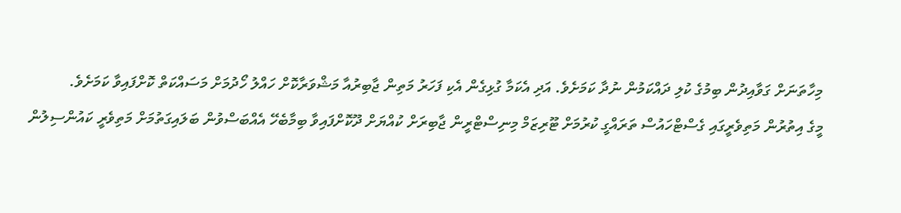މިހާތަނަށް ގަވާއިދުން ބިމުގެ ކުލި ދައްކަމުން ނުދާ ކަމަށެވެ. އަދި އެކަމާ ގުޅިގެން އެކި ފަހަރު މަތިން ޖާބިރުއާ މަޝްވަރާކޮށް ހައްލު ހޯދުމަށް މަސައްކަތް ކޮށްފައިވާ ކަމަށެވެ.
މީގެ އިތުރުން މަތިވެރީގައި ގެސްޓްހައުސް ތަރައްގީ ކުރުމަށް ޓޫރިޒަމް މިނިސްޓްރީން ޖާބިރަށް ކުއްޔަށް ދޫކޮށްފައިވާ ބިމާބެހޭ އެއްބަސްވުން ބަލައިގަތުމަށް މަތިވެރީ ކައުންސިލުން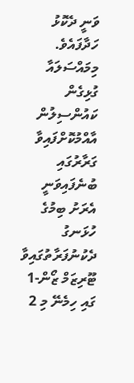ވަނީ ދެކޮޅު ހަދާފައެވެ.
މިމައްސަލައާ ގުޅިގެން ކައުންސިލުން އާއްމުކޮށްފައިވާ ގަރާރުގައި ބުނެފައިވަނީ އެރަށު ބިމުގެ ހުޅަނގު ދެކުނުފަރާތުގައިވާ ޓޫރިޒަމް ޒޯން-1 ގައި ހިމެނޭ މި 2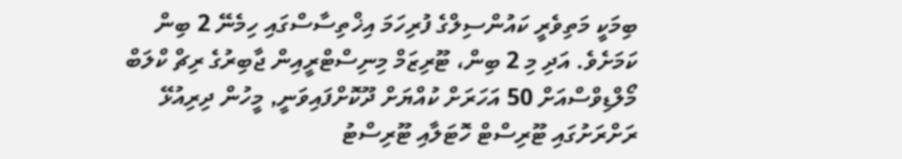ބިމަކީ މަތިވެރީ ކައުންސިލްގެ ފުރިހަމަ އިޚްތިސާސްގައި ހިމެނޭ 2 ބިން ކަމަށެވެ. އަދި މި 2 ބިން، ޓޫރިޒަމް މިނިސްޓްރީއިން ޖާބިރުގެ ރިޗް ކްލަބް މޯލްޑިވްސްއަށް 50 އަހަރަށް ކުއްޔަށް ދޫކޮށްފައިވަނީ, މީހުން ދިރިއުޅޭ ރަށްރަށުގައި ޓޫރިސްޓް ހޮޓަލާއި ޓޫރިސްޓު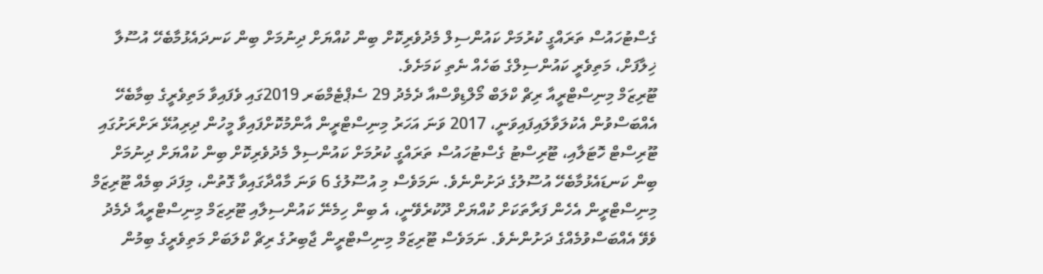ގެސްޓުހައުސް ތަރައްގީ ކުރުމަށް ކައުންސިލް މެދުވެރިކޮށް ބިން ކުއްޔަށް ދިނުމަށް ބިން ކަނދައެޅުމާބެހޭ އުސޫލާ ޚިލާފަށް، މަތިވެރީ ކައުންސިލްގެ ބަހެއް ނެތި ކަމަށެވެ.
ޓޫރިޒަމް މިނިސްޓްރީއާ ރިޗް ކްލަބް މޯލްޑިވްސްއާ ދެމެދު 29 ސެޕްޓެމްބަރ 2019ގައި ވެފައިވާ މަތިވެރީގެ ބިމާބެހޭ އެއްބަސްވުން އެކުލަވާލައިފައިވަނީ، 2017 ވަނަ އަހަރު މިނިސްޓްރީން އާންމުކޮށްފައިވާ މީހުން ދިރިއުޅޭ ރަށްރަށުގައި ޓޫރިސްޓް ހޮޓަލާއި، ޓޫރިސްޓު ގެސްޓުހައުސް ތަރައްގީ ކުރުމަށް ކައުންސިލް މެދުވެރިކޮށް ބިން ކުއްޔަށް ދިނުމަށް ބިން ކަނޑައެޅުމާބެހޭ އުސޫލުގެ ދަށުންނެވެ. ނަމަވެސް މި އުސޫލުގެ 6 ވަނަ މާއްދާގައިވާ ގޮތުން، މިފަދަ ބިމެއް ޓޫރިޒަމް މިނިސްޓްރީން އެހެން ފަރާތަކަށް ކުއްޔަށް ދޫކުރެވޭނީ، އެ ބިން ހިމެނޭ ކައުންސިލާއި ޓޫރިޒަމް މިނިސްޓްރީއާ ދެމެދު ވެވޭ އެއްބަސްވުމެއްގެ ދަށުންނެވެ. ނަމަވެސް ޓޫރިޒަމް މިނިސްޓްރީން ޖާބިރުގެ ރިޗް ކްލަބަށް މަތިވެރީގެ ބިމުން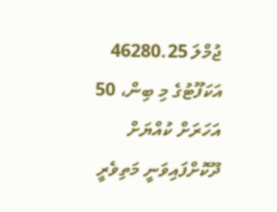ޖުމްލަ 46280.25 އަކަފޫޓުގެ މި ބިން، 50 އަހަރަށް ކުއްޔަށް ދޫކޮށްފައިވަނީ މަތިވެރީ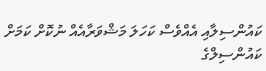ކައުންސިލާއި އެއްވެސް ކަހަލަ މަޝްވަރާއެއް ނުކޮށް ކަމަށް ކައުންސިލްގެ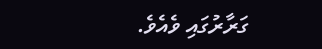ގަރާރުގައި ވެއެވެ.